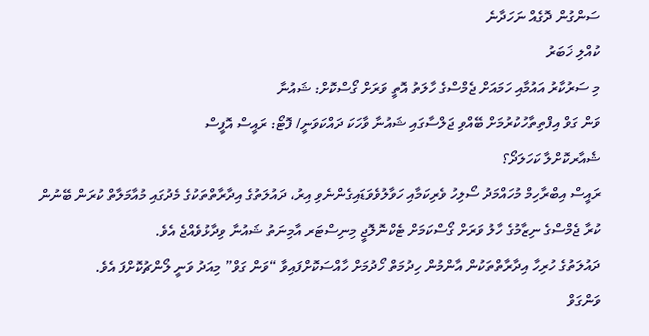ސަންގުން ދޮގެއް ނަހަދާނެ
ކުއްލި ޚަބަރު
މި ސަރުކާރު އައުމާއި ހަމައަށް ޖެމްސްގެ ހާލަތު އޮތީ ވަރަށް ގޯސްކޮށް: ޝައުނާ
ވަން ގަވް އިފްތިތާހުކުރުމަށް ބޭއްވި ޖަލްސާގައި ޝައުނާ ވާހަކަ ދައްކަވަނީ/ ފޮޓޯ: ރައީސް އޮފީސް
ޝެއާރކޮށްލާ ކަހަލަދޯ؟
ރައީސް އިބްރާހިމް މުހައްމަދު ސޯލިހު ވެރިކަމާއި ހަވާލުވެވަޑައިގެންނެވި އިރު، ދައުލަތުގެ އިދާރާތްތަކުގެ މެދުގައި މުއާމަލާތް ކުރަން ބޭނުން ކުރާ ޖެމްސްގެ ނިޒާމުގެ ހާލު ވަރަށް ގޯސްކަމަށް ޓެކްނޮލޮޖީ މިނިސްޓަރ އާމިނަތު ޝައުނާ ވިދާޅުވެއްޖެ އެވެ.
ދައުލަތުގެ ހުރިހާ އިދާރާތްތަކުން އާންމުން ހިދުމަތް ހޯދުމަށް ހާއްސަކޮށްފައިވާ “ވަން ގަވް” މިއަދު ވަނީ ލޯންޗުކޮށްފަ އެވެ.
ވަންގަވް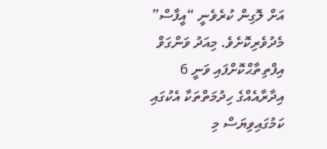އަށް ލޮގިން ކުރެވެނީ “އީފާސް” މެދުވެރިކޮށެވެ. މިއަދު ވަންގަވް އިފްތިތާޙްކޮށްފައި ވަނީ 6 އިދާރާއެއްގެ ހިދުމަތްތަކާ އެކުގައި ކަމުގައިވިޔަސް މި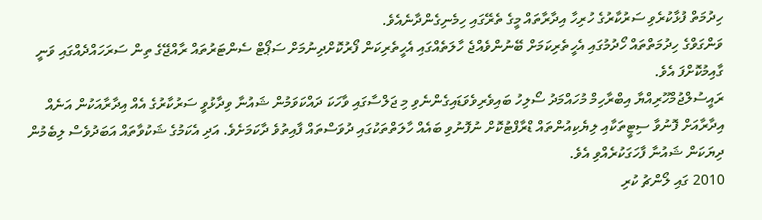ހިދުމަތް ފުޅާކުރެވި ސަރުކާރުގެ ހުރިހާ އިދާރާތައް މީގެ ތެރޭގައި ހިމެނިގެންދާނެއެވެ.
ވަންގަވްގެ ހިދުމަތްތައް ހޯދުމުގައި އެހީތެރިކަމަށް ބޭނުންވެއްޖެ ހާލަތެއްގައި އެހީތެރިކަން ފޯރުކޮށްދިނުމަށް ސަޕޯޓް ސެންޓަރުތައް ރާއްޖޭގެ ތިން ސަރަހައްދެއްގައި ވަނީ ގާއިމުކޮށްފަ އެވެ.
ރައީސުލްޖުމްހޫރިއްޔާ އިބްރާހިމް މުހައްމަދު ސޯލިހު ބައިވެރިވެވަޑައިގެންނެވި މި ޖަލްސާގައި ވާހަކަ ދައްކަވަމުން ޝައުނާ ވިދާޅުވީ ސަރުކާރުގެ އެއް އިދާރާއަކުން އަނެއް އިދާރާއަށް ފޮނުވާ ސިޓީތަކާއި ލިޔެކިއުންތައް ޑްރާފްޓުކޮށް ނުފޮނުވި ބައެއް ހާލަތްތަކުގައި ދުވަސްތައް ފާއިތުވެ ދާކަމަށެވެ. އަދި އެކަމުގެ ޝަކުވާތައް އަބަދުވެސް ލިބެމުން ދިޔަކަން ޝައުނާ ފާހަގަކުރެއްވި އެވެ.
2010 ގައި ލޯންޗު ކުރި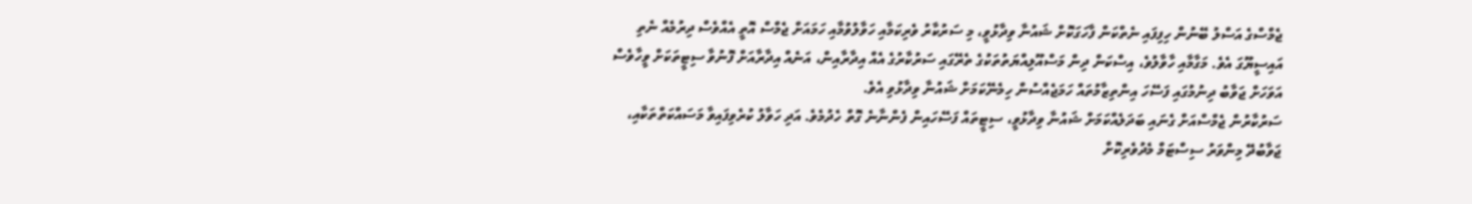ޖެމްސްގެ އަސްލު ބޭނުން ހިފިފައި ނެތްކަން ފާހަގަކޮށް ޝައުނާ ވިދާޅުވީ، މި ސަރުކާރު ވެރިކަމާއި ހަވާލުވުމާއި ހަމައަށް ޖެމްސް އޮތީ އެއްވެސް ދިރުމެއް ނެތި އައިސީޔޫގަ އެވެ. މަގާމާއި ހާވާލުވެ، އިސްކަން ދިން މަސްއޫލިއްޔަތުތަކުގެ ތެރޭގައި ސަރުކާރުގެ އެއް އިދާރާއިން، އަނެއް އިދާރާއަށް ފޮނުވާ ސިޓީތަކަށް ވީހާވެސް އަވަހަށް ޖަވާބު ދިނުމުގައި ފަސޭހަ އިންތިޒާމުތައް ހަމަޖެއްސުން ހިމެނޭކަމަށް ޝައުނާ ވިދާޅުވި އެވެ.
ސަރުކާރުން ޖެމްސްއަށް ގެނައި ބަދަލެއްކަމަށް ޝައުނާ ވިދާޅުވީ، ސިޓީތައް ފަސޭހައިން ފެންނާނެ ގޮތް ހެދުމެވެ. އަދި ހަވާލު ކުރެވިފައިވާ މަސައްކަތްތަކާއި، ޖަވާބުދޭ މިންވަރު ސިސްޓަމް މެދުވެރިކޮށް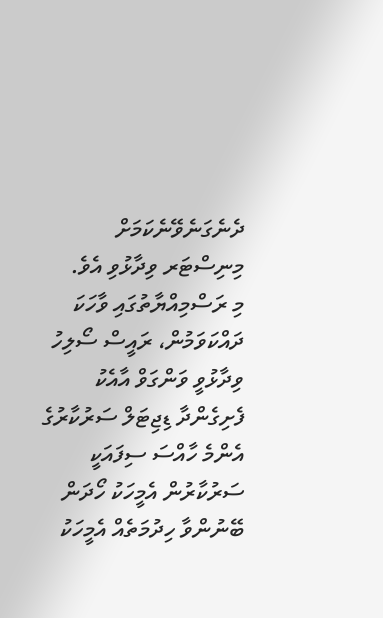ދެނެގަނެވޭނެކަމަށް މިނިސްޓަރ ވިދާޅުވި އެވެ.
މި ރަސްމިއްޔާތުގައި ވާހަކަ ދައްކަވަމުން، ރައީސް ސޯލިހު ވިދާޅުވީ ވަންގަވް އާއެކު ފެށިގެންދާ ޑިޖިޓަލް ސަރުކާރުގެ އެންމެ ހާއްސަ ސިފައަކީ ސަރުކާރުން އެމީހަކު ހޯދަން ބޭނުންވާ ހިދުމަތެއް އެމީހަކު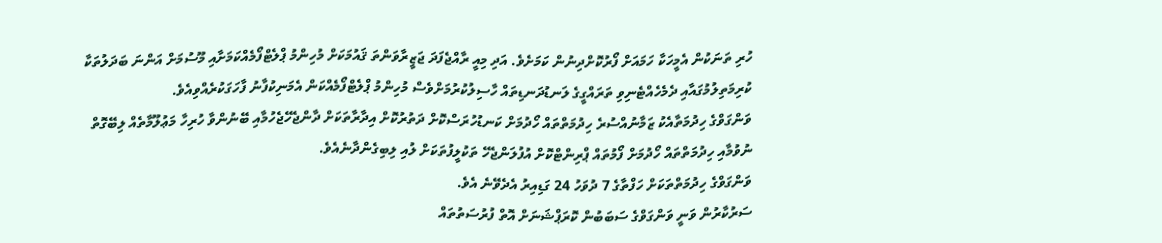ހުރި ތަނަކުން އެމީހަކާ ހަމައަށް ފޯރުކޮށްދިނުން ކަމަށެވެ. އަދި މިއީ ރާއްޖެފަދަ ޖަޒީރާވަންތަ ޤައުމަކަށް މުހިންމު ޕްލެޓްފޯމެއްކަމަށާއި މޫސުމަށް އަންނަ ބަދަލުތަކާ ކުރިމަތިލުމުގައާއި ދެމެހެއްޓެނިވި ތަރައްގީގެ ލަނޑުދަނޑިތައް ހާސިލުކުރުމަށްވެސް މުހިންމު ޕްލެޓްފޯމެއްކަން އެމަނިކުފާނު ފާހަގަކުރެއްވިއެވެ.
ވަންގަވްގެ ހިދުމަތާއެކު ޒަމާނުއްސުރެ ހިދުމަތްތައް ހޯދުމަށް ކަނޑުހުރަސްކޮށް ދަތުރުކޮށް އިދާރާތަކަށް ދާންޖެހޭޖެހުމާއި ބޭނުންވާ ހުރިހާ މަޢުލޫމާތެއް ލިބޭގޮތް ނުވުމާއި ހިދުމަތްތައް ހޯދުމަށް ފޯމުތައް ޕްރިންޓްކޮށް އުފުލަންޖެހޭ ތަކުލީފުތަކަށް ލުއި ލިބިގެންދާނެއެވެ.
ވަންގަވްގެ ހިދުމަތްތަކަށް ހަފްތާގެ 7 ދުވަހު 24 ގަޑިއިރު އެދެވޭނެ އެވެ.
ސަރުކާރުން ވަނީ ވަންގަވްގެ ސަބަބުން ކޮރަޕްޝަނަށް އޮތް ފުރުސަތުތައް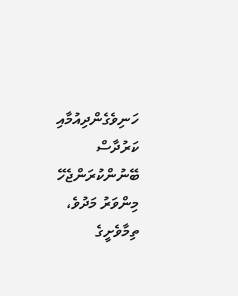ހަނިވެގެންދިއުމާއި ކަރުދާސް ބޭނުންކުރަންޖެހޭ މިންވަރު މަދުވެ، ތިމާވެށީގެ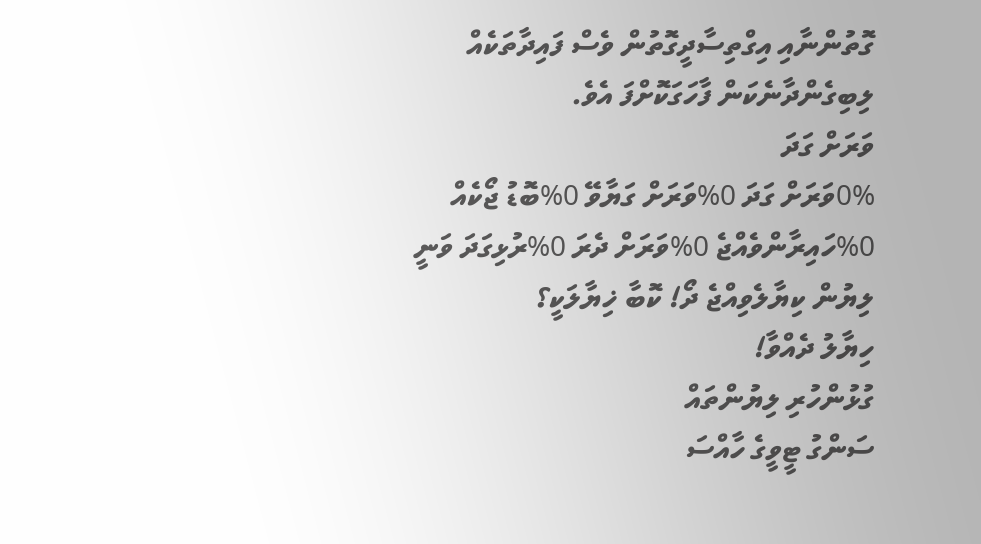ގޮތުންނާއި އިގްތިސާދީގޮތުން ވެސް ފައިދާތަކެއް ލިބިގެންދާނެކަން ފާހަގަކޮށްފަ އެވެ.
ވަރަށް ގަދަ
0%ވަރަށް ގަދަ 0%ވަރަށް ގަޔާވޭ 0%ބޮޑު ޖޯކެއް 0%ހައިރާންވެއްޖެ 0%ވަރަށް ދެރަ 0%ރުޅިގަދަ ވަނީ
ލިޔުން ކިޔާލެވިއްޖެ ދޯ! ކޮބާ ޚިޔާލަކީ؟
ހިޔާލު ދެއްވާ!
ގުޅުންހުރި ލިޔުންތައް
ސަންގު ޓީވީގެ ހާއްސަ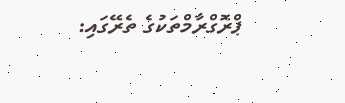ޕްރޮގްރާމްތަކުގެ ތެރޭގައި: